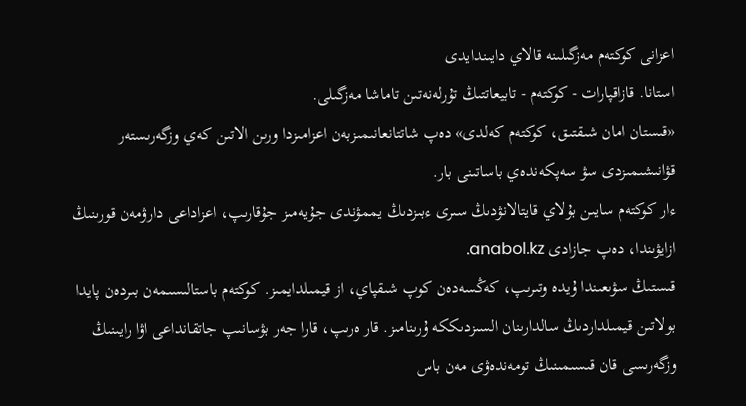اعزانى كوكتەم مەزگىلىنە قالاي دايىندايدى
استانا. قازاقپارات - كوكتەم - تابيعاتتىڭ تۇرلەنەتىن تاماشا مەزگىلى.
«قىستان امان شىقتىق، كوكتەم كەلدى» دەپ شاتتانعانىمىزبەن اعزامىزدا ورىن الاتىن كەي وزگەرىستەر قۋانىشىمىزدى سۋ سەپكەندەي باساتىنى بار.
ءار كوكتەم سايىن بۇلاي قايتالانۋدىڭ سىرى ءبىزدىڭ يممۋندى جۇيەمىز جۇقارىپ، اعزاداعى دارۋمەن قورىنىڭ ازايۋىندا، دەپ جازادى anabol.kz.
قىستىڭ سۋىعىندا ۇيدە وتىرىپ، كەڭسەدەن كوپ شىقپاي، از قيمىلدايمىز. كوكتەم باستالىسىمەن بىردەن پايدا بولاتىن قيمىلداردىڭ سالدارىنان السىزدىككە ۇرىنامىز. قار ەرىپ، قارا جەر بۋسانىپ جاتقانداعى اۋا رايىنىڭ وزگەرىسى قان قىسىمىنىڭ تومەندەۋى مەن باس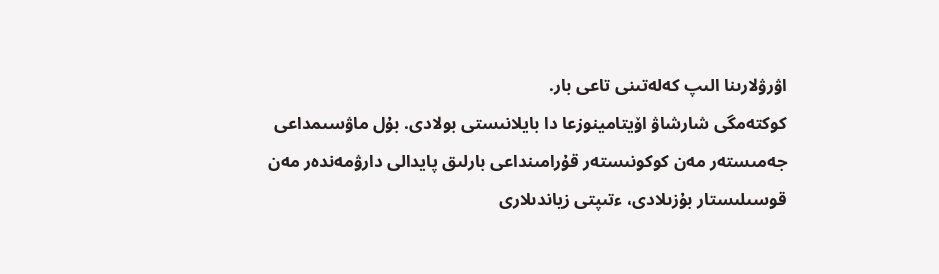اۋرۋلارىنا الىپ كەلەتىنى تاعى بار.
كوكتەمگى شارشاۋ اۆيتامينوزعا دا بايلانىستى بولادى. بۇل ماۋسىمداعى جەمىستەر مەن كوكونىستەر قۇرامىنداعى بارلىق پايدالى دارۋمەندەر مەن قوسىلىستار بۇزىلادى، ءتىپتى زياندىلارى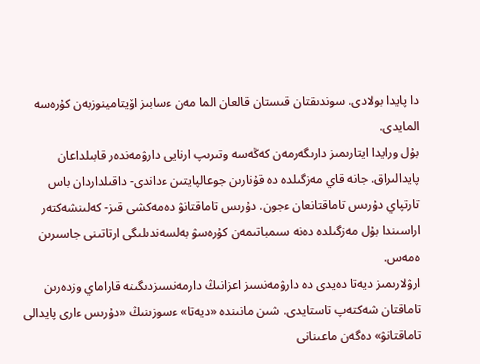دا پايدا بولادى. سوندىقتان قىستان قالعان الما مەن ءسابىز اۆيتامينوزبەن كۇرەسە المايدى.
بۇل ورايدا ايتارىمىز دارىگەرمەن كەڭەسە وتىرىپ ارنايى دارۋمەندەر قابىلداعان پايدالىراق. جانە قاي مەزگىلدە دە قۇنارىن جوعالپايتىن ءداندى- داقىلداردان باس تارتپاي دۇرىس تاماقتانعان ءجون. دۇرىس تاماقتانۋ دەمەكشى قىز- كەلىنشەكتەر اراسىندا بۇل مەزگىلدە دەنە سىمباتىمەن كۇرەسۋ بەلسەندىلىگى ارتاتىنى جاسىرىن ەمەس.
ارۋلارىمىز ديەتا دەيدى دە دارۋمەنسىز اعزانىڭ دارمەنسىزدىگىنە قاراماي وزدەرىن تاماقتان شەكتەپ تاستايدى. شىن مانىندە «ديەتا» ءسوزىنىڭ «دۇرىس ءارى پايدالى تاماقتانۋ» دەگەن ماعىنانى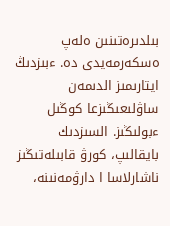بىلدىرەتىنىن ەلەپ ەسكەرمەيدى دە. ءبىزدىڭ ايتارىمىز الدىمەن ساۋلىعىڭىزعا كوڭىل ءبولىڭىز. السىزدىك بايقالىپ، كورۋ قابىلەتىڭىز ناشارلاسا ا دارۋمەنىنە،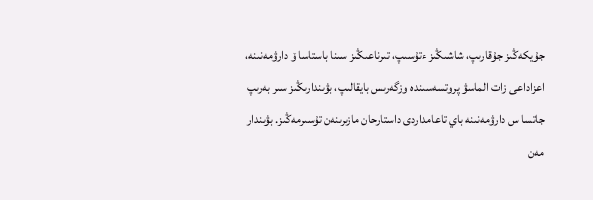جۇيكەڭىز جۇقارىپ، شاشىڭىز ءتۇسىپ، تىرناعىڭىز سىنا باستاسا ۆ دارۋمەنىنە، اعزاداعى زات الماسۋ پروتسەسىندە وزگەرىس بايقالىپ، بۋىندارىڭىز سىر بەرىپ جاتسا س دارۋمەنىنە باي تاعامداردى داستارحان مازىرىنەن تۇسىرمەڭىز. بۋىندار مەن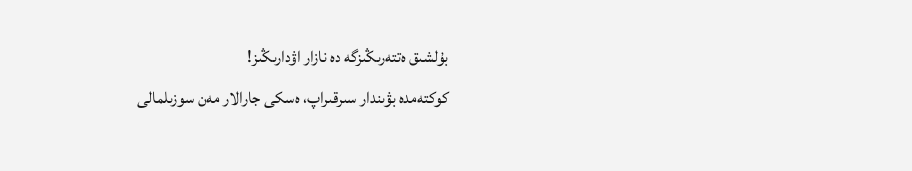بۇلشىق ەتتەرىڭىزگە دە نازار اۋدارىڭىز!
كوكتەمدە بۋىندار سىرقىراپ، ەسكى جارالار مەن سوزىلمالى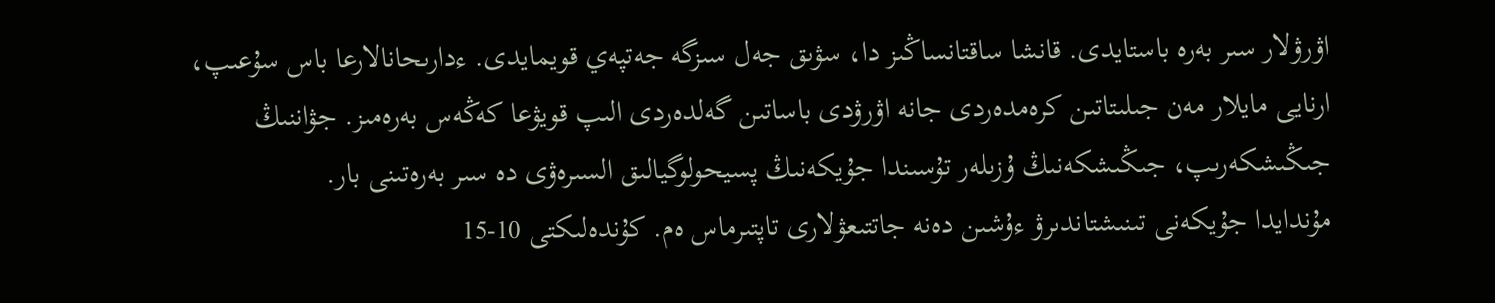اۋرۋلار سىر بەرە باستايدى. قانشا ساقتانساڭىز دا، سۋىق جەل سىزگە جەتپەي قويمايدى. ءدارىحانالارعا باس سۇعىپ، ارنايى مايلار مەن جىلىتاتىن كرەمدەردى جانە اۋرۋدى باساتىن گەلدەردى الىپ قويۋعا كەڭەس بەرەمىز. جۋاننىڭ جىڭىشكەرىپ، جىڭىشكەنىڭ ۇزىلەر تۇسىندا جۇيكەنىڭ پسيحولوگيالىق السىرەۋى دە سىر بەرەتىنى بار.
مۇندايدا جۇيكەنى تىنىشتاندىرۋ ءۇشىن دەنە جاتتىعۋلارى تاپتىرماس ەم. كۇندەلىكتى 10-15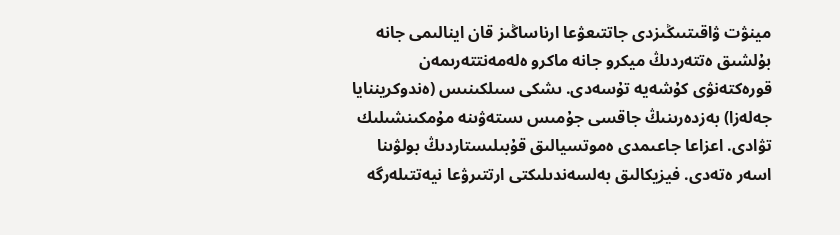مينۋت ۋاقىتىىڭىزدى جاتتىعۋعا ارناساڭىز قان اينالىمى جانە بۇلشىق ەتتەردىڭ ميكرو جانە ماكرو ەلەمەنتتەرىمەن قورەكتەنۋى كۇشەيە تۇسەدى. ىشكى سىلكىنىس (ەندوكريننايا جەلەزا) بەزدەرىنىڭ جاقسى جۇمىس ىستەۋىنە مۇمكىنشىلىك تۋادى. اعزاعا جاعىمدى ەموتسيالىق قۇبىلىستاردىڭ بولۋىنا اسەر ەتەدى. فيزيكالىق بەلسەندىلىكتى ارتتىرۋعا نيەتتىلەرگە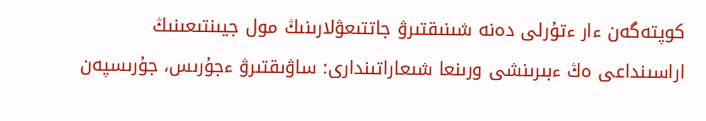كوپتەگەن ءار ءتۇرلى دەنە شىنىقتىرۋ جاتتىعۋلارىنىڭ مول جيىنتىعىنىڭ اراسىنداعى ەڭ ءبىرىنشى ورىنعا شىعاراتىندارى: ساۋىقتىرۋ ءجۇرىس، جۇرىسپەن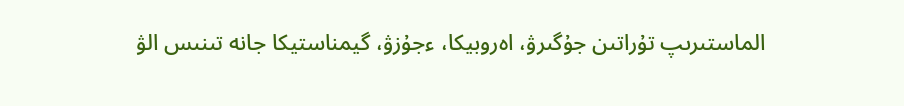الماستىرىپ تۇراتىن جۇگىرۋ، اەروبيكا، ءجۇزۋ، گيمناستيكا جانە تىنىس الۋ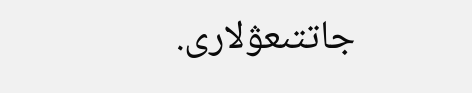جاتتىعۋلارى.